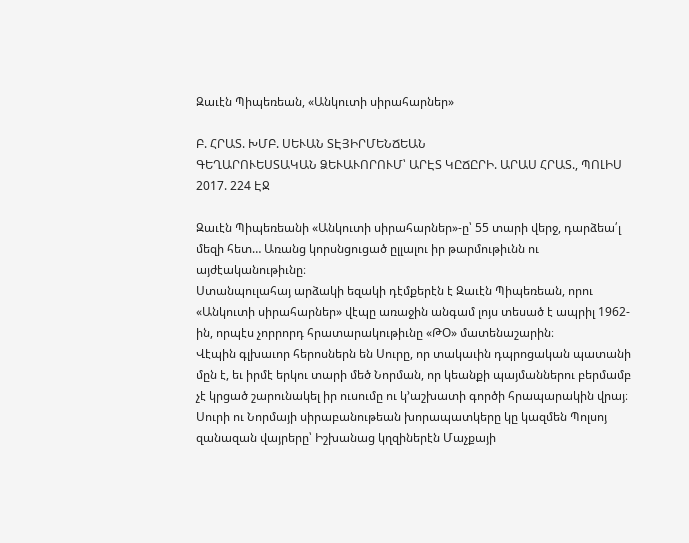Զաւէն Պիպեռեան, «Անկուտի սիրահարներ»

Բ. ՀՐԱՏ. ԽՄԲ. ՍԵՒԱՆ ՏԷՅԻՐՄԵՆՃԵԱՆ
ԳԵՂԱՐՈՒԵՍՏԱԿԱՆ ՁԵՒԱՒՈՐՈՒՄ՝ ԱՐԷՏ ԿԸՃԸՐԻ. ԱՐԱՍ ՀՐԱՏ., ՊՈԼԻՍ 2017. 224 ԷՋ

Զաւէն Պիպեռեանի «Անկուտի սիրահարներ»-ը՝ 55 տարի վերջ, դարձեա՛լ մեզի հետ… Առանց կորսնցուցած ըլլալու իր թարմութիւնն ու այժէականութիւնը։
Ստանպուլահայ արձակի եզակի դէմքերէն է Զաւէն Պիպեռեան, որու «Անկուտի սիրահարներ» վէպը առաջին անգամ լոյս տեսած է ապրիլ 1962-ին, որպէս չորրորդ հրատարակութիւնը «ԹՕ» մատենաշարին։
Վէպին գլխաւոր հերոսներն են Սուրը, որ տակաւին դպրոցական պատանի մըն է, եւ իրմէ երկու տարի մեծ Նորման, որ կեանքի պայմաններու բերմամբ չէ կրցած շարունակել իր ուսումը ու կ՚աշխատի գործի հրապարակին վրայ։ Սուրի ու Նորմայի սիրաբանութեան խորապատկերը կը կազմեն Պոլսոյ զանազան վայրերը՝ Իշխանաց կղզիներէն Մաչքայի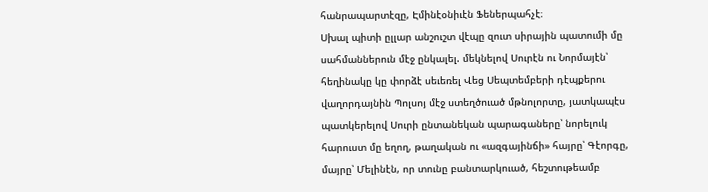հանրապարտէզը, Էմինէօնիւէն Ֆեներպահչէ։
Սխալ պիտի ըլլար անշուշտ վէպը զուտ սիրային պատումի մը սահմաններուն մէջ ընկալել. մեկնելով Սուրէն ու Նորմայէն՝ հեղինակը կը փորձէ սեւեռել Վեց Սեպտեմբերի դէպքերու վաղորդայնին Պոլսոյ մէջ ստեղծուած մթնոլորտը, յատկապէս պատկերելով Սուրի ընտանեկան պարագաները՝ նորելուկ հարուստ մը եղող, թաղական ու «ազգայինճի» հայրը՝ Գէորգը, մայրը՝ Մելինէն, որ տունը բանտարկուած, հեշտութեամբ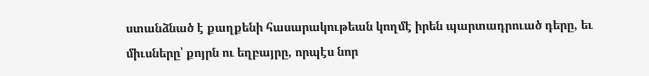ստանձնած է քաղքենի հասարակութեան կողմէ իրեն պարտադրուած դերը, եւ միւսները՝ քոյրն ու եղբայրը, որպէս նոր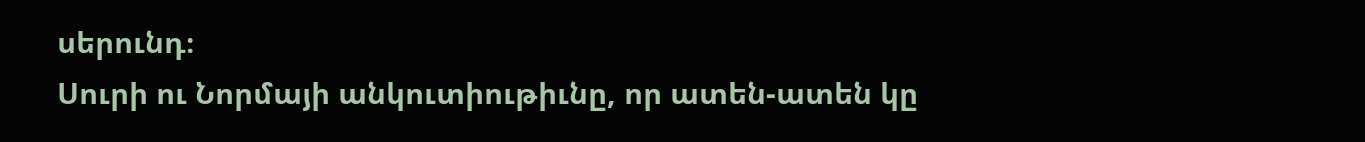սերունդ։
Սուրի ու Նորմայի անկուտիութիւնը, որ ատեն-ատեն կը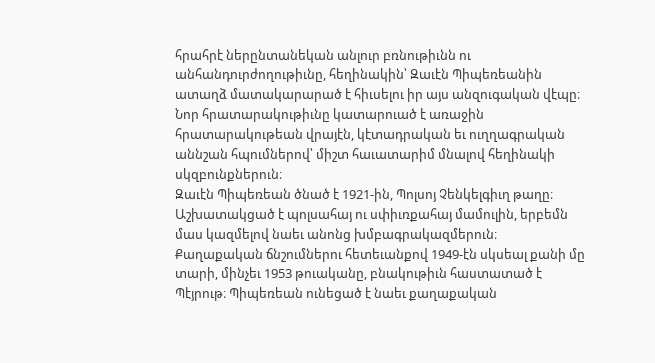հրահրէ ներընտանեկան անլուր բռնութիւնն ու անհանդուրժողութիւնը, հեղինակին՝ Զաւէն Պիպեռեանին ատաղձ մատակարարած է հիւսելու իր այս անզուգական վէպը։
Նոր հրատարակութիւնը կատարուած է առաջին հրատարակութեան վրայէն, կէտադրական եւ ուղղագրական աննշան հպումներով՝ միշտ հաւատարիմ մնալով հեղինակի սկզբունքներուն։
Զաւէն Պիպեռեան ծնած է 1921-ին, Պոլսոյ Չենկելգիւղ թաղը։ Աշխատակցած է պոլսահայ ու սփիւռքահայ մամուլին, երբեմն մաս կազմելով նաեւ անոնց խմբագրակազմերուն։ Քաղաքական ճնշումներու հետեւանքով 1949-էն սկսեալ քանի մը տարի, մինչեւ 1953 թուականը, բնակութիւն հաստատած է Պէյրութ։ Պիպեռեան ունեցած է նաեւ քաղաքական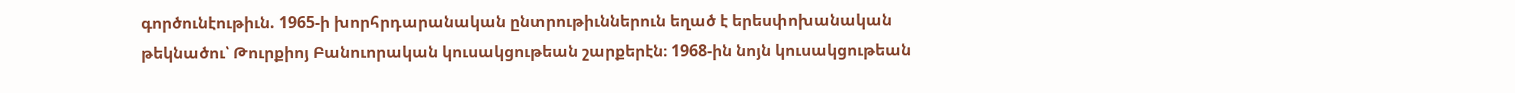գործունէութիւն. 1965-ի խորհրդարանական ընտրութիւններուն եղած է երեսփոխանական թեկնածու՝ Թուրքիոյ Բանուորական կուսակցութեան շարքերէն։ 1968-ին նոյն կուսակցութեան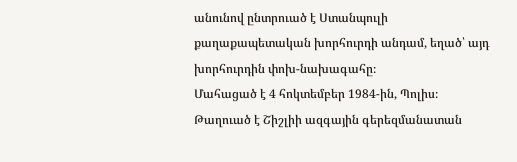անունով ընտրուած է Ստանպուլի քաղաքապետական խորհուրդի անդամ, եղած՝ այդ խորհուրդին փոխ-նախագահը։
Մահացած է 4 հոկտեմբեր 1984-ին, Պոլիս։ Թաղուած է Շիշլիի ազգային գերեզմանատան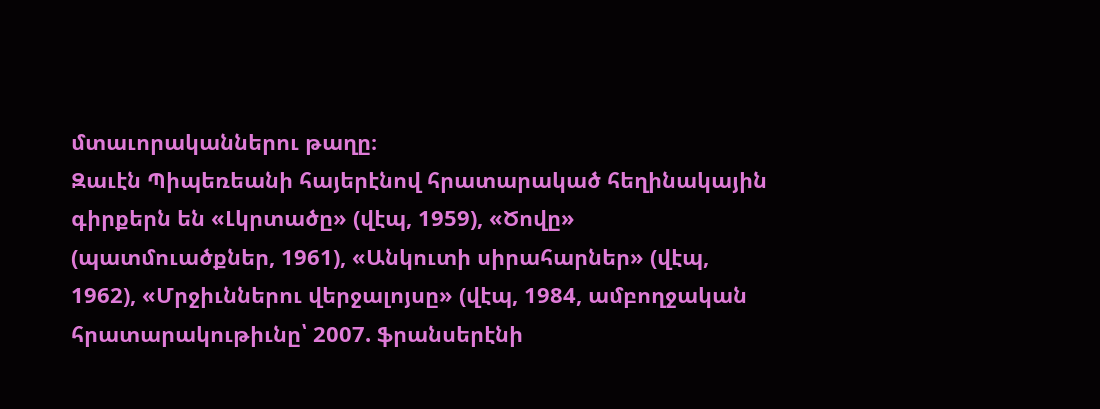մտաւորականներու թաղը։
Զաւէն Պիպեռեանի հայերէնով հրատարակած հեղինակային գիրքերն են «Լկրտածը» (վէպ, 1959), «Ծովը» (պատմուածքներ, 1961), «Անկուտի սիրահարներ» (վէպ, 1962), «Մրջիւններու վերջալոյսը» (վէպ, 1984, ամբողջական հրատարակութիւնը՝ 2007. ֆրանսերէնի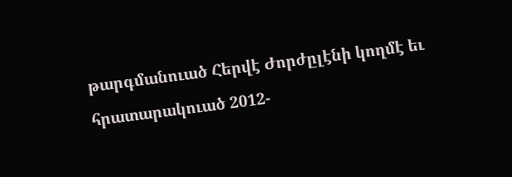թարգմանուած Հերվէ Ժորժըլէնի կողմէ եւ հրատարակուած 2012-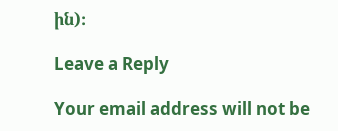ին)։

Leave a Reply

Your email address will not be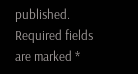published. Required fields are marked *